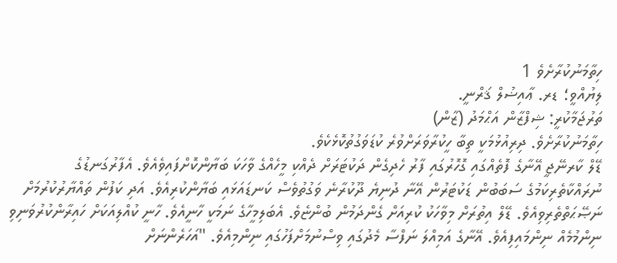ހިތާމަނުކުރާށެވެ 1
ލިޔުއްވީ؛ ޑރ. ޢާއިޟުލް ޤަރްނީ.
ތަރުޖަމާކުރީ: ޝިފްޒާން އަޙްމަދު (ޒާން)
ހިތާމަނުކުރާށެވެ. ދިރިއުޅުމަކީ ތިބާ ހީކުރާވަރަށްވުރެ ކުޑަވަގުތުކޮޅެކެވެ.
ޑޭލް ކާރނޭޖީ އޭނާގެ ފޮތެއްގައި ގޮހޮރުގައި ފާރު ހެދިގެން ދަކުޓަރަށް ދެއްކި މީހެއްގެ ވާހަކަ ބަޔާންކޮށްފައިވެއެވެ. އެފާރުގަނޑުގެ ނުރައްކާތެރިކަމުގެ ސަބަބުން ޑަކުޓަރުން އޭނާ ދުނިޔެ ދޫކުރާނެ ވަގުތުވެސް ކަނޑައަޅައި ބަޔާންކުރިއެވެ. އަދި ކަފުން ތައްޔާރުކުރުމަށް ނަޞޭޙަތްތެރިވިއެވެ. ޑޭލް އިތުރަށް މިވާހަކު ކުރިއަށް ގެންދަމުން ބުންޏެވެ. އެބަލިމީހާގެ ނަމަކީ ހާނީއެވެ. ހާނީ ކުއްލިއަކަށް ހައިރާންކުރުވަނިވި ނިންމުމެއް ނިންމައިފިއެވެ. އޭނާގެ އަމިއްލަ ނަފްސާ މެދުގައި ވިސްނުމަށްފަހުގައި ނިންމިއެވެ. "އަހަރެންނަށް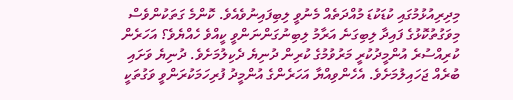މިދިރިއުޅުމުގައި ކުޑަކުޑަ މުއްދަތެއް މެނުވީ ލިބިފައިނުވެއެވެ. ކޮންމެ ގަތަކުންވެސް މިވަގުތުކޮޅުގެ ފައިދާ ލިބިގަނެ އަރާމު ލިބިނުގަންނަންވީ ކީއްވެ ހެއްޔެވެ؟ އަހަރެން ކުރިއްސުރެ އުންމީދުކުރީ މަރުވުމުގެ ކުރިން ދުނިޔެ ދެކިލުމަށެވެ. ދުނިޔެ ވަށައި ބުރެއް ޖަހައިލުމަށެވެ. އެހެންވިއްޔާ އަހަރެންގެ އުންމީދު ފުރިހަމަކުރަންވީ ވަގުތަކީ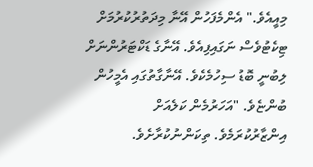މިއީއެވެ." އެންމެފަހުން އޭނާ މިދަތުރުކުރުމަށް ޓިކެޓުވެސް ނަގައިފިއެވެ. އޭނާގެ ޑަކްޓަރުންނަށް ލިބުނީ ބޮޑު ސިހުމެކެވެ. އޭނާގާތުގައި އެމީހުން ބުންޏެވެ. "އަހަރުމެން ކަލެއަށް އިންޒާރުކުރަމެވެ. ތިކަންނުކުރާށެވެ.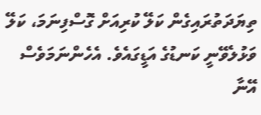ތިޔަދަތުރައިގެން ކަލޭ ކުރިއަށް ގޮސްފިނަމަ، ކަލޭ ވަޅުލެވޭނީ ކަނޑުގެ އަޑީގައެވެ. އެހެންނަމަވެސް އޭނާ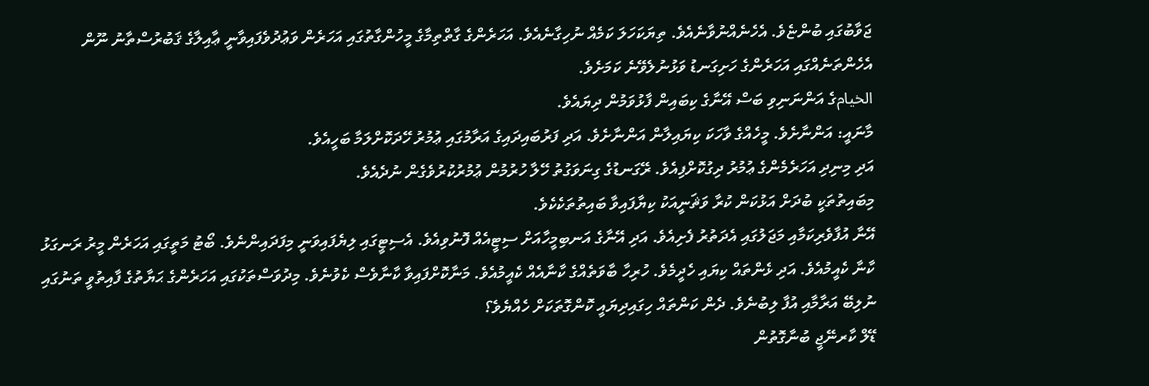ޖަވާބުގައި ބުންޏެވެ. އެހެނެއްނުވާނެއެވެ. ތިޔަކަހަލަ ކަމެއް ނުހިގާނެއެވެ. އަހަރެންގެ ގާތްތިމާގެ މީހުންގާތުގައި އަހަރެން ވަޢުދުވެފައިވާނީ ޢާއިލާގެ ޤަބުރުސްތާނު ނޫން އެހެންތަނެއްގައި އަހަރެންގެ ހަށިގަނޑު ވަޅުނުލެވޭނެ ކަމަށެވެ.
الخيامގެ އަންނަނިވި ބަސް އޭނާގެ ކިބައިން ފާޅުވަމުން ދިޔައެވެ.
މާނައީ: އަންނާށެވެ. މީހެއްގެ ވާހަކަ ކިޔައިލާން އަންނާށެވެ. އަދި ފަރުބައިދައިގެ އަރާމުގައި ޢުމުރު ހޭދަކޮށްލަމާ ބަހީއެވެ.
އަދި މިނިދި އަހަރެމެންގެ ޢުމުރު ދިގުކޮށްފިއެވެ. ރޭގަނޑުގެ ގިނަވަގުތު ހޭލާ ހުރުމުން ޢުމުރުކުރުވެގެން ނުދެއެވެ.
މިބައިތުތަކީ ބުދަށް އަޅުކަން ކުރާ ވަޘަނީއަކު ކިޔާފައިވާ ބައިތުތަކެކެވެ.
އޭނާ އުފާވެރިކަމާއި މަޖަލުގައި އެދަތުރު ފެށިއެވެ. އަދި އޭނާގެ އަނބިމީހާއަށް ސިޓީއެއް ފޮނުވިއެވެ. އެސިޓީގައި ލިޔެފައިވަނީ މިފަދައިންނެވެ. ބޯޓު މަތީގައި އަހަރެން މީރު ރަނގަޅު ކާނާ ކެއީމުއެވެ. އަދި ޅެންތައް ކިޔައި ހެދީމެވެ. ހުރިހާ ބާވަތެއްގެ ކާނާއެއް ކެއީމުއެވެ. މަނާކޮށްފައިވާ ކާނާވެސް ކެވުނެވެ. މިދުވަސްތަކުގައި އަހަރެންގެ ޙަޔާތުގެ ފާއިތުވީ ތަނުގައި ނުލިބޭ އަރާމާއި އުފާ ލިބުނެވެ. ދެން ކަންތައް ހިގައިދިޔައީ ކޮންގޮތަކަށް ހެއްޔެވެ؟
ޑޭލް ކާރނޭޖީ ބުނާގޮތުން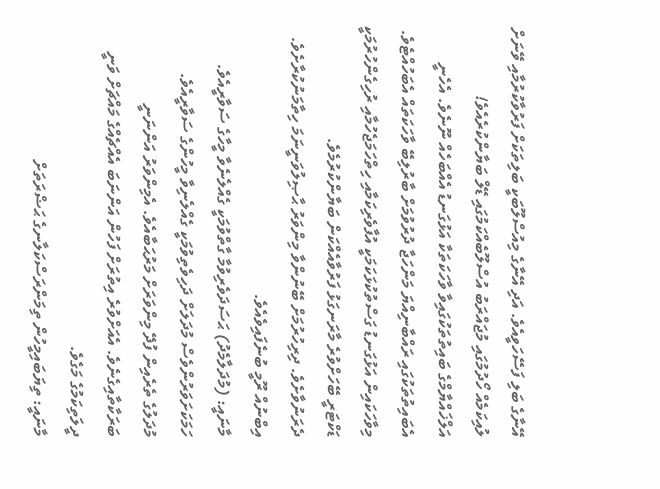އޭނާގެ ބަލި ފަސޭހަވީއެވެ. އަދި އޭނާގެ މިއުސްލޫބަކީ ބަލިތަކަށް ފަރުވާކުރުމާއި ވޭނަށް ލުއިކަމެއް ހޯދުމުގައި މުޖައްރަބު އުސްލޫބެއްކަމުގައި ޑޭލް ބަޔާންކުރެއެވެ!
އަލްޚައްޔާމްގެ ބައިތުތަކުގައިވާ ވާހަކަތަކާ އަޅުގަނޑު އެއްބަހެއް ނޫނެވެ. އެހެނީ އެބައިތުތަކުގައި ރައްބާނިއްޔަ މަންހަޖާ ދުރުވުމަށް ބާރުލިބޭ ވާހަކަތައް އެބަހުއްޓެވެ. މިވާހަކައިން އަޅުގަނޑު ގަސްތުކުޅަކަމަކީ އުފާވެރިކަމާއި ހިތްހަމަޖެހުމާއި ރުހިގެންހުރުމަކީ ޑަކްޓަރީ ބޭހަށްވުރެ މާރަނގަޅު ފަރުވާއެއްކަން ބަޔާންކުރުމެވެ.
ދެރަނުވާށެވެ. ދިރިހުރުމަށް ބޭނުންވާ މިންވަރު ޙާޞިލުވަނީނަމަ ހިތާމަނުކުރާށެވެ.
އިބްނުއް ރޫމީ ބުނެފައިވެއެވެ.
މާނައީ: (މުދަލާމެދު) ޙަސަދަވެރިވުމާ ގާތްވުމަކީ ގެއްލެނެވާ މީހާގެ ސަވާރީއެވެ. ހަމަކަށަވަރުންވެސް މުދަލަށް ދަހިވެތިވުމަކީ ގެއްލެނިވާ މީހުންގެ ސަވާރީއެވެ.
މުދަލުގެ ތެރެއިން ފުދޭ މިންވަރަށް މަރުޙަބާއެވެ. އެމިންވަރު އަންނަނީ ބަރަކާތާއިގެނެވެ. އެއަށްވުރެ އިތުރަށް ފަހުން އަންނަބަ އެއްޗެއްގެ މައްޗަށް ވަނީ ދީލަތިކަމުގެ މަގެވެ.
މާނައީ: ތިޔަބައިމީހުން ތިމަންރަސްކަލާނގެ ޙަޟްރަތަށް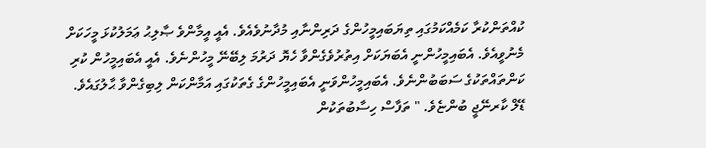ކުއްތަންކުރާ ކަމެއްކަމުގައި ތިޔަބައިމީހުންގެ ދަރިންނާއި މުދާނުވެއެވެ. އެއީ އީމާންވެ ޞާލިޙު ޢަމަލުކުޅަ މީހަކަށް މެނުވީއެވެ. އެބައިމީހުންނީ އެބަޔަކަށް އިތުރުވެގެންވާ ހެޔޮ ދަރުމަ ލިބޭނޭ މީހުންނެވެ. އެއީ އެބައިމީހުން ކުރި ކަންތައްތަކުގެ ސަބަބުންނެވެ. އެބައިމީހުންވަނީ އެބައިމީހުންގެ ގެތަކުގައި އަމާންކަން ލިބިގެންވާ ޙާލުގައެވެ.
ޑޭލް ކާރނޭޖީ ބުންޏެވެ. " ތަފާސް ހިސާބުތަކުން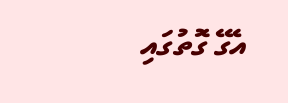އެގޭ ގޮތުގައި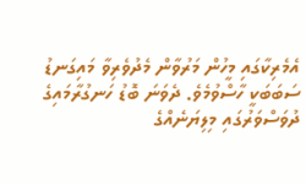އެމެރިކާގައި މީހުން މަރުވާން މެދުވެރިވާ މައިގަނޑު ސަބަބަކީ ހާސްވުމެވެ. ދެވަނަ ބޮޑު ހަނގުރާމައިގެ ދުވަސްވަރުގައި މިލިޔަނެއްގެ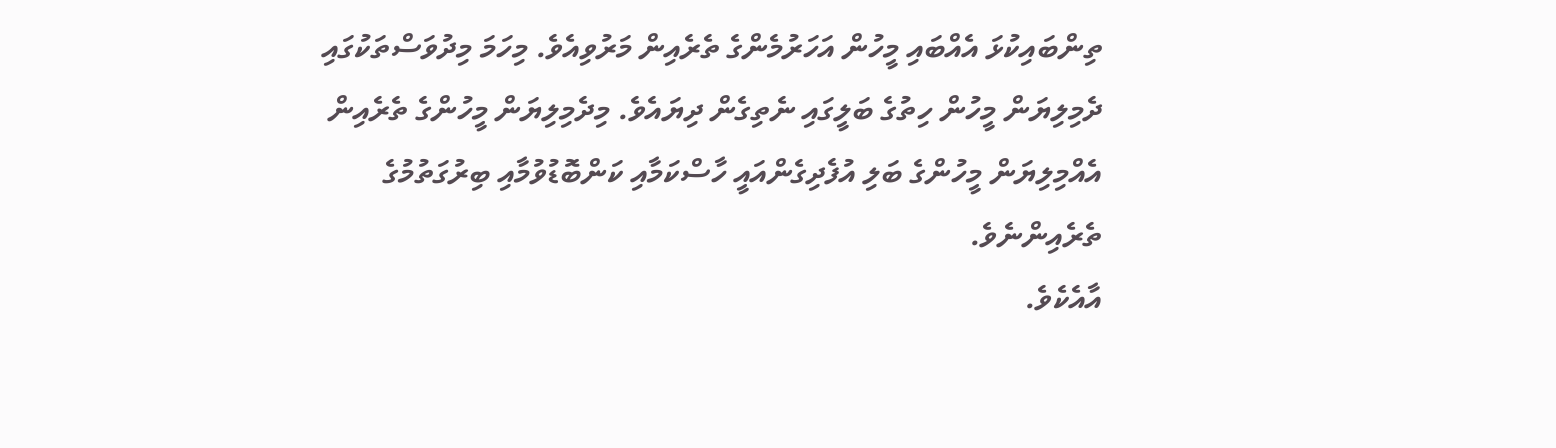ތިންބައިކުޅަ އެއްބައި މީހުން އަހަރުމެންގެ ތެރެއިން މަރުވިއެވެ. މިހަމަ މިދުވަސްތަކުގައި ދެމިލިޔަން މީހުން ހިތުގެ ބަލީގައި ނެތިގެން ދިޔައެވެ. މިދެމިލިޔަން މީހުންގެ ތެރެއިން އެއްމިލިޔަން މީހުންގެ ބަލި އުފެދިގެންއައީ ހާސްކަމާއި ކަންބޮޑުވުމާއި ބިރުގަތުމުގެ ތެރެއިންނެވެ.
އާއެކެވެ.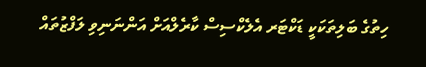ހިތުގެ ބަލިތަކަކީ ޑަކްޓަރ އެލެކްސިސް ކާރެލްއަށް އަންނަނިވި ލަފްޒުތައް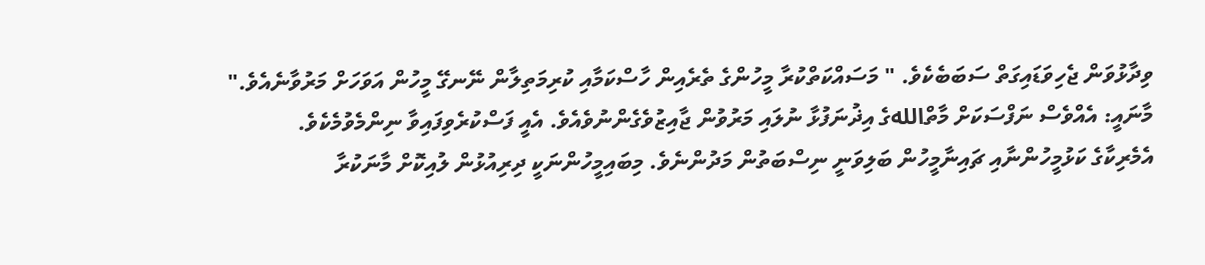ވިދާޅުވަން ޖެހިވަޑައިގަތް ސަބަބެކެވެ. " މަސައްކަތްކުރާ މީހުންގެ ތެރެއިން ހާސްކަމާއި ކުރިމަތިލާން ނޭނގޭ މީހުން އަވަހަށް މަރުވާނެއެވެ."
މާނައީ: އެއްވެސް ނަފްސަކަށް މާތްاللهގެ އިޛުނަފުޅާ ނުލައި މަރުވުން ޖާއިޒުވެގެންނުވެއެވެ. އެއީ ފަސްކުރެވިފައިވާ ނިންމެވުމެކެވެ.
އެމެރިކާގެ ކަޅުމީހުންނާއި ޗައިނާމީހުން ބަލިވަނީ ނިސްބަތުން މަދުންނެވެ. މިބައިމީހުންނަކީ ދިރިއުޅުން ލުއިކޮށް މާނަކުރާ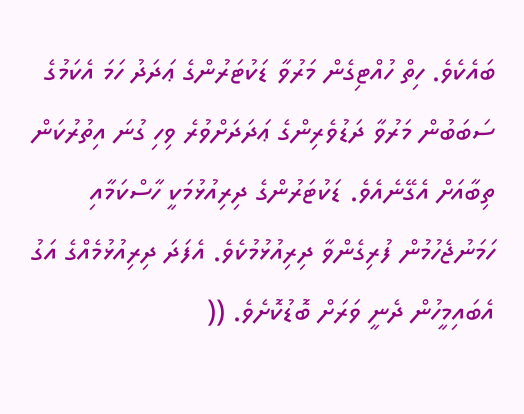ބައެކެވެ. ހިތް ހުއްޓިގެން މަރުވާ ޑަކުޓަރުންގެ ޢަދަދު ހަމަ އެކަމުގެ ސަބަބުން މަރުވާ ދަޑުވެރިންގެ ޢަދަދަށްވުރެ ވިހި ގުނަ އިތުރުކަން ތިބާއަށް އެގޭނެއެވެ. ޑަކުޓަރުންގެ ދިރިއުޅުމަކީ ހާސްކަމާއި ހަމަނުޖެހުމުން ފުރިގެންވާ ދިރިއުޅުމުކެވެ. އެފަދަ ދިރިއުޅުމެއްގެ އަގު އެބައިމީހުން ދެނީ ވަރަށް ބޮޑުކޮށެވެ. ((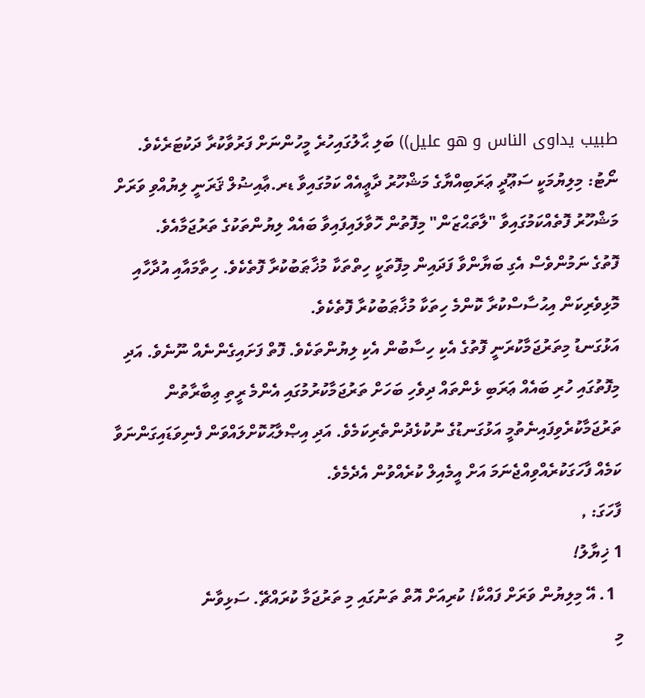طبيب يداوى الناس و هو عليل)) ބަލި ޙާލުގައިހުރެ މީހުންނަށް ފަރުވާކުރާ ދަކުޓަރެކެވެ.
ނޯޓު: މިލިޔުމަކީ ސަޢޫދީ ޢަރަބިއްޔާގެ މަޝްހޫރު ދާޢީއެއް ކަމުގައިވާ ޑރ.ޢާއިޟުލް ޤަރަނީ ލިޔުއްވި ވަރަށް މަޝްހޫރު ފޮތެއްކަމުގައިވާ "ލާތަޙްޒަން" މިފޮތުން ހޮވާލައިފައިވާ ބައެއް ލިޔުންތަކުގެ ތަރުޖަމާއެވެ.
ފޮތުގެ ނަމުންވެސް އެގި ބަޔާންވާ ފަދައިން މިފޮތަކީ ހިތްތަކާ މުޚާޠަބުކުރާ ފޮތެކެވެ. ހިތާމައާއި އުދާހާއި މޮޅިވެރިކަން އިޙުސާސްކުރާ ކޮންމެ ހިތަކާ މުޚާޠަބުކުރާ ފޮތެކެވެ.
އަޅުގަނޑު މިތަރުޖަމާކުރަނީ ފޮތުގެ އެކި ހިސާބުން އެކި ލިޔުންތަކެވެ. ފޮތް ފަށައިގެންނެއް ނޫނެވެ. އަދި މިފޮތުގައި ހުރި ބައެއް ޢަރަބި ޅެންތައް ދިވެހި ބަހަށް ތަރުޖަމާކުރުމުގައި އެންމެ ރީތި ޢިބާރާތުން ތަރުޖަމާކުރެވިފައިނެތުމީ އަޅުގަނޑުގެ ނުކުޅެދުންތެރިކަމެވެ. އަދި އިޞްލާޙުކޮށްލައްވަން ފެނިވަޑައިގަންނަވާ ކަމެއް ފާހަގަކުރެއްވިއްޖެނަމަ އަށް އީމެއިލް ކުރެއްވުން އެދެމެވެ.
ފާހަގަ: ,
1 ޚިޔާލު!
  1. އޭ މިލިޔުން ވަރަށް ފައްކާ! ކުރިއަށް އޮތް ތަނުގައި މި ތަރުޖަމާ ކުރައްޗޭ. ސަޅިވާނެ
މި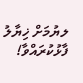ލޔުމަށް ޚިޔާލު ފާޅުކުރައްވާ!